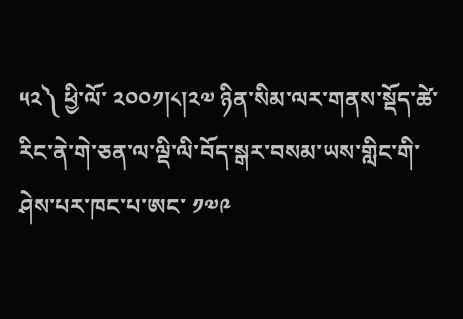༥༢༽ ཕྱི་ལོ་ ༢༠༠༡།༨།༢༧ ཉིན་སིམ་ལར་གནས་སྡོད་ཚེ་རིང་ནེ་གེ་ཅན་ལ་ལྡི་ལི་བོད་སྒར་བསམ་ཡས་གླིང་གི་ཤེས་པར་ཁང་པ་ཨང་ ༡༧༩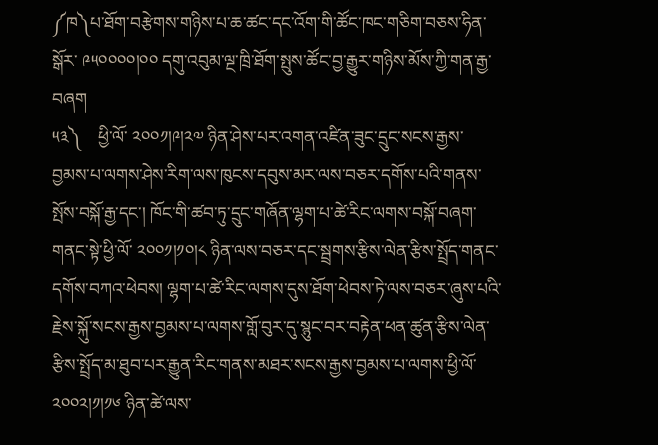༼ཁ༽པ་ཐོག་བརྩེགས་གཉིས་པ་ཆ་ཚང་དང་འོག་གི་ཚོང་ཁང་གཅིག་བཅས་ཧིན་སྒོར་ ༩༥༠༠༠༠།༠༠ དགུ་འབུམ་ལྔ་ཁྲི་ཐོག་སྤུས་ཚོང་བྱ་རྒྱུར་གཉིས་མོས་ཀྱི་གན་རྒྱ་བཞག
༥༣༽    ཕྱི་ལོ་ ༢༠༠༡།༩།༢༧ ཉིན་ཤེས་པར་འགན་འཛིན་ཟུང་དྲུང་སངས་རྒྱས་བྱམས་པ་ལགས་ཤེས་རིག་ལས་ཁུངས་དབུས་མར་ལས་བཅར་དགོས་པའི་གནས་སྤོས་བསྐོ་རྒྱ་དང་། ཁོང་གི་ཚབ་ཏུ་དྲུང་གཞོན་ལྷག་པ་ཚེ་རིང་ལགས་བསྐོ་བཞག་གནང་སྟེ་ཕྱི་ལོ་ ༢༠༠༡།༡༠།༨ ཉིན་ལས་བཅར་དང་སྦྲགས་རྩིས་ལེན་རྩིས་སྤྲོད་གནང་དགོས་བཀའ་ཕེབས། ལྷག་པ་ཚེ་རིང་ལགས་དུས་ཐོག་ཕེབས་ཏེ་ལས་བཅར་ཞུས་པའི་རྗེས་སྐོུ་སངས་རྒྱས་བྱམས་པ་ལགས་གློ་བུར་དུ་སྙུང་བར་བརྟེན་ཕན་ཚུན་རྩིས་ལེན་རྩིས་སྤྲོད་མ་ཐུབ་པར་རྒྱུན་རིང་གནས་མཐར་སངས་རྒྱས་བྱམས་པ་ལགས་ཕྱི་ལོ་ ༢༠༠༢།༡།༡༦ ཉིན་ཚེ་ལས་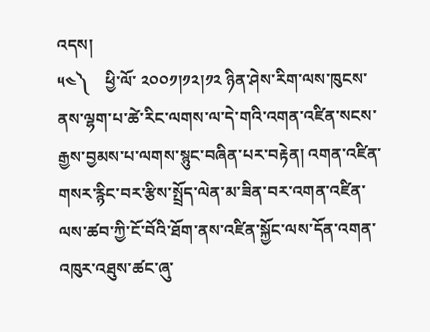འདས།
༥༤༽    ཕྱི་ལོ་ ༢༠༠༡།༡༢།༡༢ ཉིན་ཤེས་རིག་ལས་ཁུངས་ནས་ལྷག་པ་ཚེ་རིང་ལགས་ལ་དེ་གའི་འགན་འཛིན་སངས་རྒྱས་བྱམས་པ་ལགས་སྙུང་བཞིན་པར་བརྟེན། འགན་འཛིན་གསར་རྙིང་བར་རྩིས་སྤྲོད་ལེན་མ་ཟིན་བར་འགན་འཛིན་ལས་ཚབ་ཀྱི་ངོ་བོའི་ཐོག་ནས་འཛིན་སྐྱོང་ལས་དོན་འགན་འཁུར་འཐུས་ཚང་ཞུ་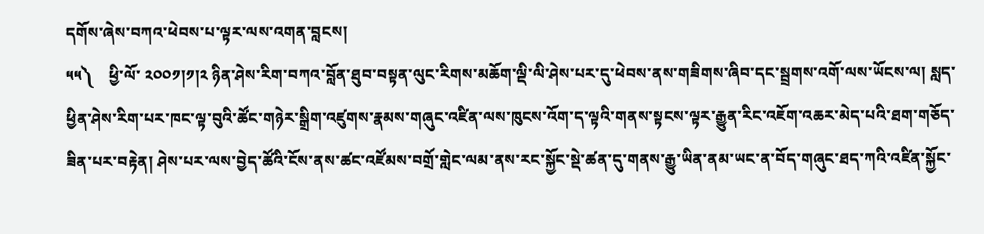དགོས་ཞེས་བཀའ་ཕེབས་པ་ལྟར་ལས་འགན་བླངས།
༥༥༽    ཕྱི་ལོ་ ༢༠༠༡།༡།༢ ཉིན་ཤེས་རིག་བཀའ་བློན་ཐུབ་བསྟན་ལུང་རིགས་མཆོག་ལྡི་ལི་ཤེས་པར་དུ་ཕེབས་ནས་གཟིགས་ཞིབ་དང་སྦྲགས་འགོ་ལས་ཡོངས་ལ། སླད་ཕྱིན་ཤེས་རིག་པར་ཁང་ལྟ་བུའི་ཚོང་གཉེར་སྒྲིག་འཛུགས་རྣམས་གཞུང་འཛིན་ལས་ཁུངས་འོག་ད་ལྟའི་གནས་སྟངས་ལྟར་རྒྱུན་རིང་འཇོག་འཆར་མེད་པའི་ཐག་གཅོད་ཟིན་པར་བརྟེན། ཤེས་པར་ལས་བྱེད་ཚོའི་ངོས་ནས་ཚང་འཛོམས་བགྲོ་གླེང་ལམ་ནས་རང་སྐྱོང་སྡེ་ཚན་དུ་གནས་རྒྱུ་ཡིན་ནམ་ཡང་ན་བོད་གཞུང་ཐད་ཀའི་འཛིན་སྐྱོང་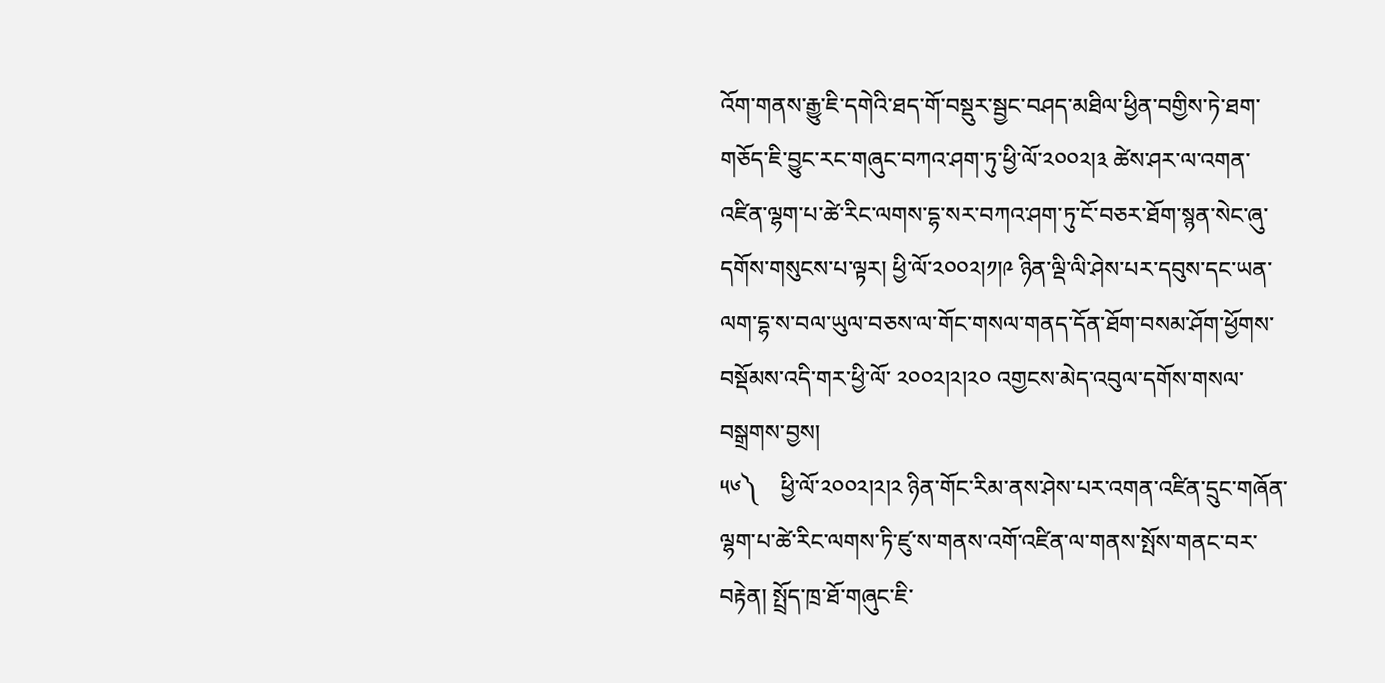འོག་གནས་རྒྱུ་ཇི་དགེའི་ཐད་གོ་བསྡུར་སྦྱང་བཤད་མཐིལ་ཕྱིན་བགྱིས་ཏེ་ཐག་གཅོད་ཇི་བྱུང་རང་གཞུང་བཀའ་ཤག་ཏུ་ཕྱི་ལོ་༢༠༠༢།༣ ཚེས་ཤར་ལ་འགན་འཛིན་ལྷག་པ་ཚེ་རིང་ལགས་དྷ་སར་བཀའ་ཤག་ཏུ་ངོ་བཅར་ཐོག་སྙན་སེང་ཞུ་དགོས་གསུངས་པ་ལྟར། ཕྱི་ལོ་༢༠༠༢།༡།༩ ཉིན་ལྡི་ལི་ཤེས་པར་དབུས་དང་ཡན་ལག་དྷ་ས་བལ་ཡུལ་བཅས་ལ་གོང་གསལ་གནད་དོན་ཐོག་བསམ་ཤོག་ཕྱོགས་བསྡོམས་འདི་གར་ཕྱི་ལོ་ ༢༠༠༢།༢།༢༠ འགྱངས་མེད་འབུལ་དགོས་གསལ་བསྒྲགས་བྱས།
༥༦༽    ཕྱི་ལོ་༢༠༠༢།༢།༢ ཉིན་གོང་རིམ་ནས་ཤེས་པར་འགན་འཛིན་དྲུང་གཞོན་ལྷག་པ་ཚེ་རིང་ལགས་ཏི་ཛུ་ས་གནས་འགོ་འཛིན་ལ་གནས་སྤོས་གནང་བར་བརྟེན། སྤྲོད་ཁྲ་ཐོ་གཞུང་ཇི་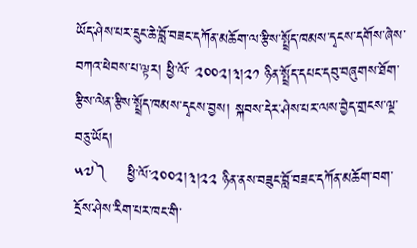ཡོད་ཤེས་པར་དྲུང་ཆེ་བློ་བཟང་དཀོན་མཆོག་ལ་རྩིས་སྤྲོད་ཁམས་དྭངས་དགོས་ཞེས་བཀའ་ཕེབས་པ་ལྟར། ཕྱི་ལོ་ ༢༠༠༢།༣།༢༡ ཉིན་སྤྲོད་དཔང་དབུ་བཞུགས་ཐོག་རྩིས་ལེན་རྩིས་སྤྲོད་ཁམས་དྭངས་བྱས། སྐབས་དེར་ཤེས་པར་ལས་བྱེད་གྲངས་ལྔ་བཅུ་ཡོད།
༥༧༽    ཕྱི་ལོ་༢༠༠༢།༣།༢༢ ཉིན་ནས་བཟུང་བློ་བཟང་དཀོན་མཆོག་བག་དྲོས་ཤེས་རིག་པར་ཁང་གི་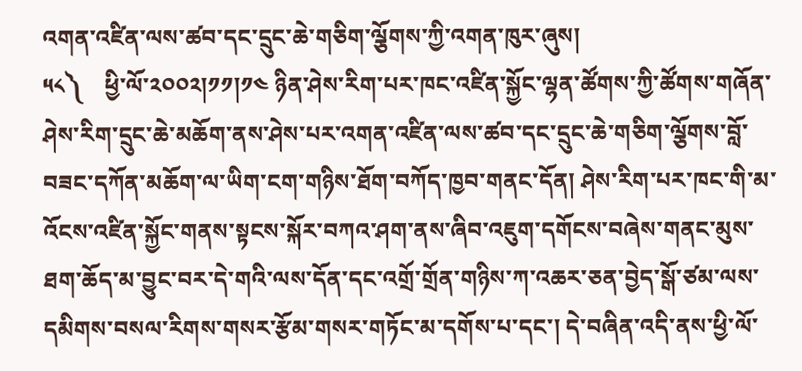འགན་འཛིན་ལས་ཚབ་དང་དྲུང་ཆེ་གཅིག་ལྕོགས་ཀྱི་འགན་ཁུར་ཞུས།
༥༨༽    ཕྱི་ལོ་༢༠༠༢།༡༡།༡༤ ཉིན་ཤེས་རིག་པར་ཁང་འཛིན་སྐྱོང་ལྷན་ཚོགས་ཀྱི་ཚོགས་གཞོན་ཤེས་རིག་དྲུང་ཆེ་མཆོག་ནས་ཤེས་པར་འགན་འཛིན་ལས་ཚབ་དང་དྲུང་ཆེ་གཅིག་ལྕོགས་བློ་བཟང་དཀོན་མཆོག་ལ་ཡིག་ངག་གཉིས་ཐོག་བཀོད་ཁྱབ་གནང་དོན། ཤེས་རིག་པར་ཁང་གི་མ་འོངས་འཛིན་སྐྱོང་གནས་སྟངས་སྐོར་བཀའ་ཤག་ནས་ཞིབ་འཇུག་དགོངས་བཞེས་གནང་མུས་ཐག་ཆོད་མ་བྱུང་བར་དེ་གའི་ལས་དོན་དང་འགྲོ་གྲོན་གཉིས་ཀ་འཆར་ཅན་བྱེད་སྒོ་ཙམ་ལས་དམིགས་བསལ་རིགས་གསར་རྩོམ་གསར་གཏོང་མ་དགོས་པ་དང་། དེ་བཞིན་འདི་ནས་ཕྱི་ལོ་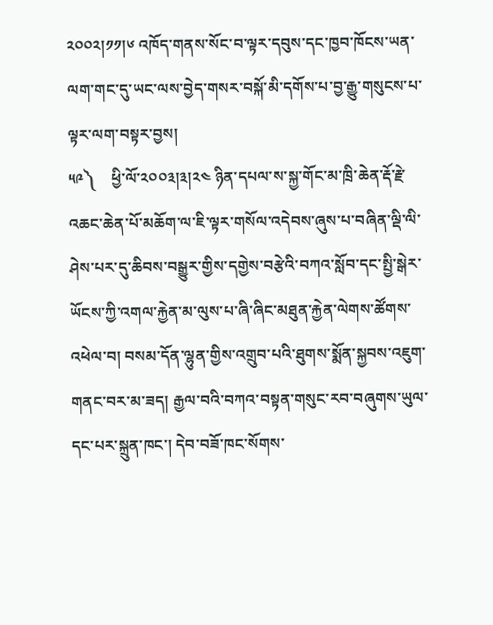༢༠༠༢།༡༡།༦ འཁོད་གནས་སོང་བ་ལྟར་དབུས་དང་ཁྱབ་ཁོངས་ཡན་ལག་གང་དུ་ཡང་ལས་བྱེད་གསར་བསྐོ་མི་དགོས་པ་བྱ་རྒྱུ་གསུངས་པ་ལྟར་ལག་བསྟར་བྱས།
༥༩༽    ཕྱི་ལོ་༢༠༠༣།༣།༢༤ ཉིན་དཔལ་ས་སྐྱ་གོང་མ་ཁྲི་ཆེན་རྡོ་རྗེ་འཆང་ཆེན་པོ་མཆོག་ལ་ཇི་ལྟར་གསོལ་འདེབས་ཞུས་པ་བཞིན་ལྡི་ལི་ཤེས་པར་དུ་ཆིབས་བསྒྱུར་གྱིས་དགྱེས་བརྩེའི་བཀའ་སློབ་དང་སྤྱི་སྒེར་ཡོངས་ཀྱི་འགལ་རྐྱེན་མ་ལུས་པ་ཞི་ཞིང་མཐུན་རྐྱེན་ལེགས་ཚོགས་འཕེལ་བ། བསམ་དོན་ལྷུན་གྱིས་འགྲུབ་པའི་ཐུགས་སྨོན་སྐྱབས་འཇུག་གནང་བར་མ་ཟད། རྒྱལ་བའི་བཀའ་བསྟན་གསུང་རབ་བཞུགས་ཡུལ་དང་པར་སྐྲུན་ཁང་། དེབ་བཟོ་ཁང་སོགས་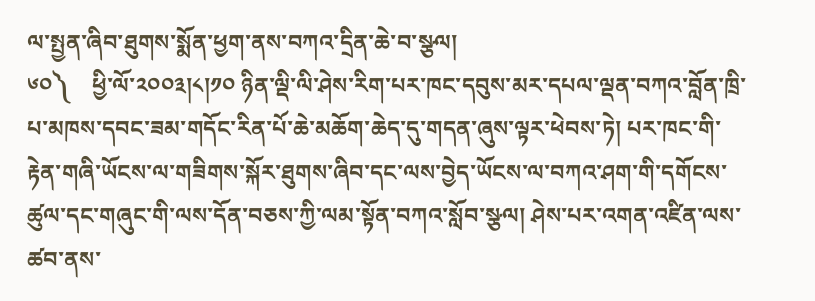ལ་སྤྱན་ཞིབ་ཐུགས་སྨོན་ཕྱག་ནས་བཀའ་དྲིན་ཆེ་བ་སྩལ།
༦༠༽    ཕྱི་ལོ་༢༠༠༣།༨།༡༠ ཉིན་ལྡི་ལི་ཤེས་རིག་པར་ཁང་དབུས་མར་དཔལ་ལྡན་བཀའ་བློན་ཁྲི་པ་མཁས་དབང་ཟམ་གདོང་རིན་པོ་ཆེ་མཆོག་ཆེད་དུ་གདན་ཞུས་ལྟར་ཕེབས་ཏེ། པར་ཁང་གི་རྟེན་གཞི་ཡོངས་ལ་གཟིགས་སྐོར་ཐུགས་ཞིབ་དང་ལས་བྱེད་ཡོངས་ལ་བཀའ་ཤག་གི་དགོངས་ཚུལ་དང་གཞུང་གི་ལས་དོན་བཅས་ཀྱི་ལམ་སྟོན་བཀའ་སློབ་སྩལ། ཤེས་པར་འགན་འཛིན་ལས་ཚབ་ནས་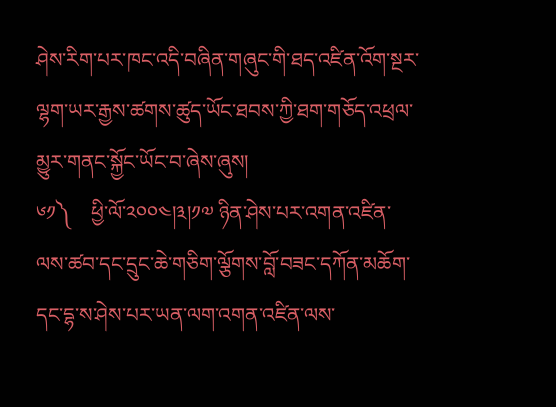ཤེས་རིག་པར་ཁང་འདི་བཞིན་གཞུང་གི་ཐད་འཛིན་འོག་སྔར་ལྷག་ཡར་རྒྱས་ཚགས་ཚུད་ཡོང་ཐབས་ཀྱི་ཐག་གཅོད་འཕྲལ་མྱུར་གནང་སྐྱོང་ཡོང་བ་ཞེས་ཞུས།
༦༡༽    ཕྱི་ལོ་༢༠༠༤།༣།༡༧ ཉིན་ཤེས་པར་འགན་འཛིན་ལས་ཚབ་དང་དྲུང་ཆེ་གཅིག་ལྕོགས་བློ་བཟང་དཀོན་མཆོག་དང་དྷ་ས་ཤེས་པར་ཡན་ལག་འགན་འཛིན་ལས་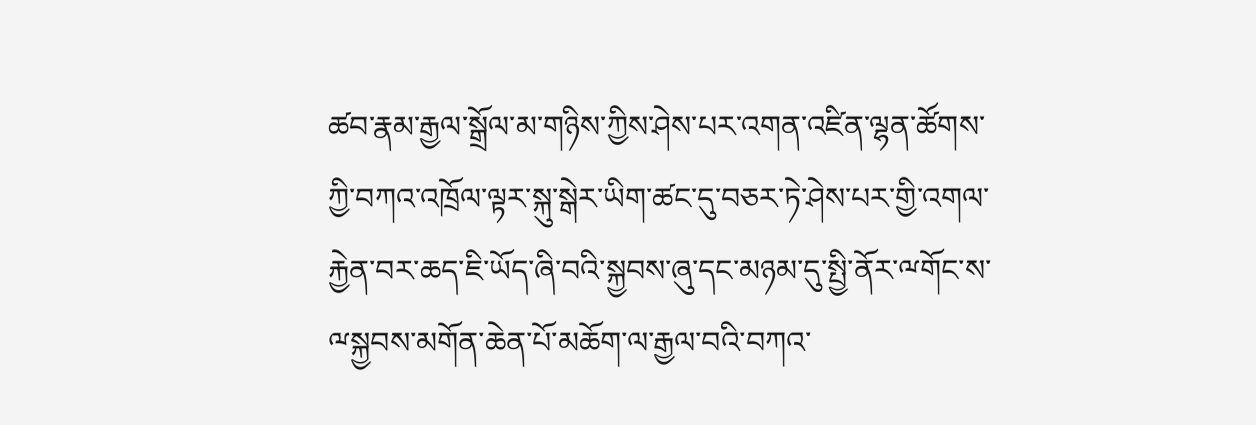ཚབ་རྣམ་རྒྱལ་སྒྲོལ་མ་གཉིས་ཀྱིས་ཤེས་པར་འགན་འཛིན་ལྷན་ཚོགས་ཀྱི་བཀའ་འཁྲོལ་ལྟར་སྐུ་སྒེར་ཡིག་ཚང་དུ་བཅར་ཏེ་ཤེས་པར་གྱི་འགལ་རྐྱེན་བར་ཆད་ཇི་ཡོད་ཞི་བའི་སྐྱབས་ཞུ་དང་མཉམ་དུ་སྤྱི་ནོར་ྋགོང་ས་ྋསྐྱབས་མགོན་ཆེན་པོ་མཆོག་ལ་རྒྱལ་བའི་བཀའ་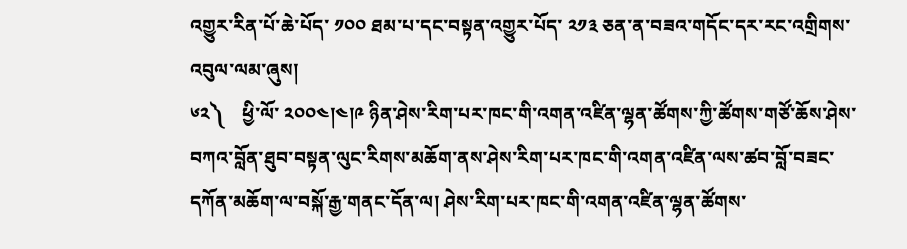འགྱུར་རིན་པོ་ཆེ་པོད་ ༡༠༠ ཐམ་པ་དང་བསྟན་འགྱུར་པོད་ ༢༡༣ ཅན་ན་བཟའ་གདོང་དར་རང་འགྲིགས་འབུལ་ལམ་ཞུས།
༦༢༽    ཕྱི་ལོ་ ༢༠༠༤།༤།༩ ཉིན་ཤེས་རིག་པར་ཁང་གི་འགན་འཛིན་ལྷན་ཚོགས་ཀྱི་ཚོགས་གཙོ་ཆོས་ཤེས་བཀའ་བློན་ཐུབ་བསྟན་ལུང་རིགས་མཆོག་ནས་ཤེས་རིག་པར་ཁང་གི་འགན་འཛིན་ལས་ཚབ་བློ་བཟང་དཀོན་མཆོག་ལ་བསྐོ་རྒྱ་གནང་དོན་ལ། ཤེས་རིག་པར་ཁང་གི་འགན་འཛིན་ལྷན་ཚོགས་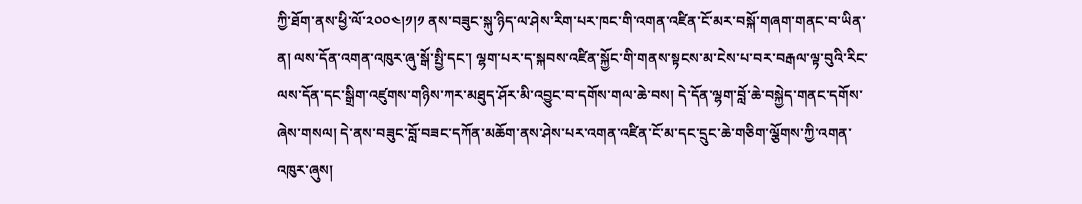ཀྱི་ཐོག་ནས་ཕྱི་ལོ་༢༠༠༤།༡།༡ ནས་བཟུང་སྐུ་ཉིད་ལ་ཤེས་རིག་པར་ཁང་གི་འགན་འཛིན་ངོ་མར་བསྐོ་གཞག་གནང་བ་ཡིན་ན། ལས་དོན་འགན་འཁུར་ཞུ་སྒོ་སྤྱི་དང་། ལྷག་པར་ད་སྐབས་འཛིན་སྐྱོང་གི་གནས་སྟངས་མ་ངེས་པ་བར་བརྒལ་ལྟ་བུའི་རིང་ལས་དོན་དང་སྒྲིག་འཛུགས་གཉིས་ཀར་མཐུད་ཤོར་མི་འབྱུང་བ་དགོས་གལ་ཆེ་བས། དེ་དོན་ལྷག་བློ་ཆེ་བསྐྱེད་གནང་དགོས་ཞེས་གསལ། དེ་ནས་བཟུང་བློ་བཟང་དཀོན་མཆོག་ནས་ཤེས་པར་འགན་འཛིན་ངོ་མ་དང་དྲུང་ཆེ་གཅིག་ལྕོགས་ཀྱི་འགན་འཁུར་ཞུས།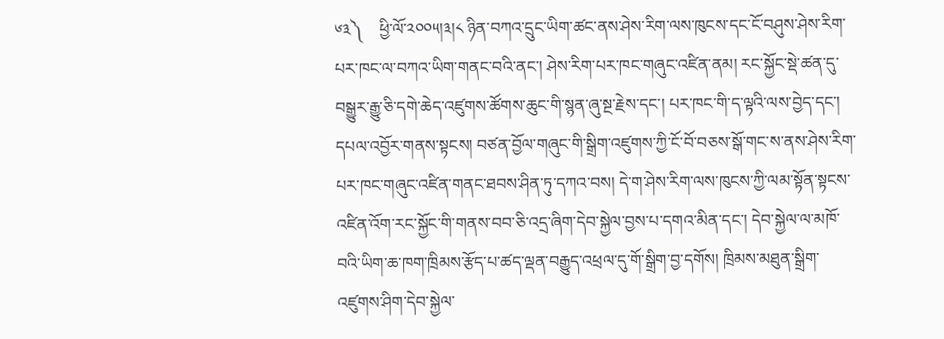༦༣༽    ཕྱི་ལོ་༢༠༠༥།༣།༨ ཉིན་བཀའ་དྲུང་ཡིག་ཚང་ནས་ཤེས་རིག་ལས་ཁུངས་དང་ངོ་བཤུས་ཤེས་རིག་པར་ཁང་ལ་བཀའ་ཡིག་གནང་བའི་ནང་། ཤེས་རིག་པར་ཁང་གཞུང་འཛིན་ནམ། རང་སྐྱོང་སྡེ་ཚན་དུ་བསྒྱུར་རྒྱུ་ཅི་དགེ་ཆེད་འཛུགས་ཚོགས་ཆུང་གི་སྙན་ཞུ་སྔ་རྗེས་དང་། པར་ཁང་གི་ད་ལྟའི་ལས་བྱེད་དང་། དཔལ་འབྱོར་གནས་སྟངས། བཙན་བྱོལ་གཞུང་གི་སྒྲིག་འཛུགས་ཀྱི་ངོ་བོ་བཅས་སྒོ་གང་ས་ནས་ཤེས་རིག་པར་ཁང་གཞུང་འཛིན་གནང་ཐབས་ཤིན་ཏུ་དཀའ་བས། དེ་ག་ཤེས་རིག་ལས་ཁུངས་ཀྱི་ལམ་སྟོན་སྟངས་འཛིན་འོག་རང་སྐྱོང་གི་གནས་བབ་ཅི་འདྲ་ཞིག་དེབ་སྐྱེལ་བྱས་པ་དགའ་མིན་དང་། དེབ་སྐྱེལ་ལ་མཁོ་བའི་ཡིག་ཆ་ཁག་ཁྲིམས་རྩོད་པ་ཚད་ལྡན་བརྒྱུད་འཕྲལ་དུ་གོ་སྒྲིག་བྱ་དགོས། ཁྲིམས་མཐུན་སྒྲིག་འཛུགས་ཤིག་དེབ་སྐྱེལ་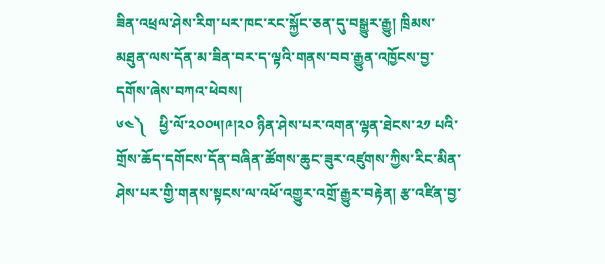ཟིན་འཕྲལ་ཤེས་རིག་པར་ཁང་རང་སྐྱོང་ཅན་དུ་བསྒྱུར་རྒྱུ། ཁྲིམས་མཐུན་ལས་དོན་མ་ཟིན་བར་ད་ལྟའི་གནས་བབ་རྒྱུན་འཁྱོངས་བྱ་དགོས་ཞེས་བཀའ་ཕེབས།
༦༤༽    ཕྱི་ལོ་༢༠༠༥།༩།༢༠ ཉིན་ཤེས་པར་འགན་ལྷན་ཐེངས་༢༡ པའི་གྲོས་ཆོད་དགོངས་དོན་བཞིན་ཚོགས་ཆུང་ཟུར་འཛུགས་ཀྱིས་རིང་མིན་ཤེས་པར་གྱི་གནས་སྟངས་ལ་འཕོ་འགྱུར་འགྲོ་རྒྱུར་བརྟེན། རྩ་འཛིན་བྱ་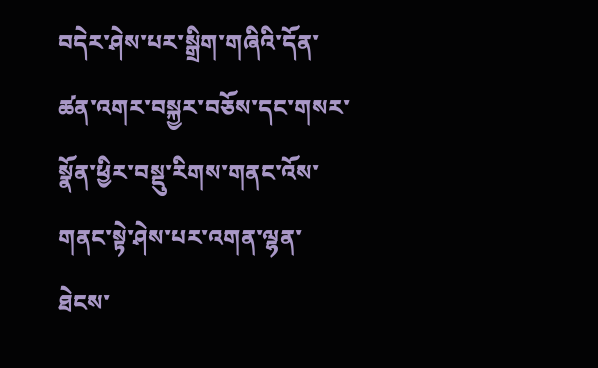བདེར་ཤེས་པར་སྒྲིག་གཞིའི་དོན་ཚན་འགར་བསྐྱར་བཅོས་དང་གསར་སྣོན་ཕྱིར་བསྡུ་རིགས་གནང་འོས་གནང་སྟེ་ཤེས་པར་འགན་ལྷན་ཐེངས་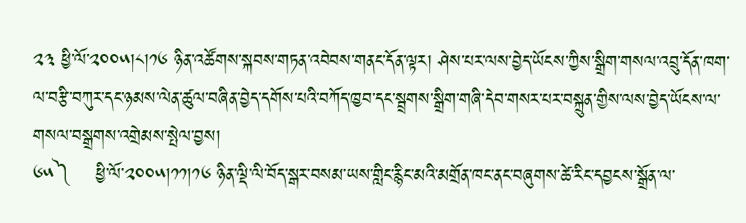༢༣ ཕྱི་ལོ་༢༠༠༥།༨།༡༦ ཉིན་འཚོགས་སྐབས་གཏན་འབེབས་གནང་དོན་ལྟར། ཤེས་པར་ལས་བྱེད་ཡོངས་ཀྱིས་སྒྲིག་གསལ་འབྲུ་དོན་ཁག་ལ་བརྩི་བཀུར་དང་ཉམས་ལེན་ཚུལ་བཞིན་བྱེད་དགོས་པའི་བཀོད་ཁྱབ་དང་སྦྲགས་སྒྲིག་གཞི་དེབ་གསར་པར་བསྐྲུན་གྱིས་ལས་བྱེད་ཡོངས་ལ་གསལ་བསྒྲགས་འགྲེམས་སྤེལ་བྱས།
༦༥༽    ཕྱི་ལོ་༢༠༠༥།༡༡།༡༦ ཉིན་ལྡི་ལི་བོད་སྒར་བསམ་ཡས་གླིང་རྙིང་མའི་མགྲོན་ཁང་ནང་བཞུགས་ཚེ་རིང་དབྱངས་སྒྲོན་ལ་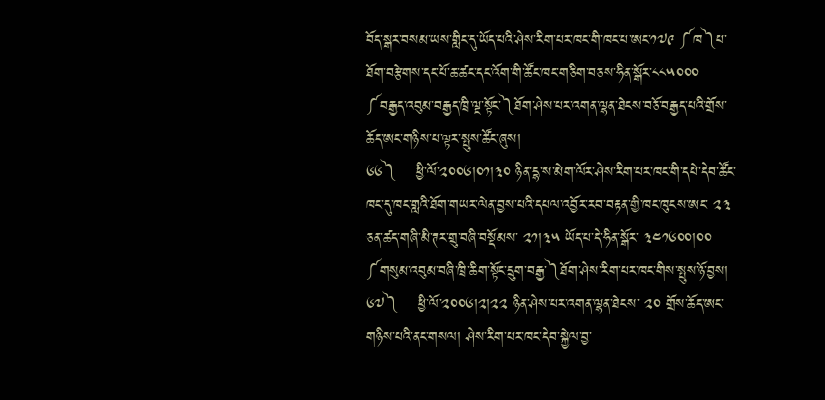བོད་སྒར་བསམ་ཡས་གླིང་དུ་ཡོད་པའི་ཤེས་རིག་པར་ཁང་གི་ཁང་པ་ཨང་༡༧༩ ༼ཁ༽པ་ཐོག་བརྩེགས་དང་པོ་ཆ་ཚང་དང་འོག་གི་ཚོང་ཁང་གཅིག་བཅས་ཧིན་སྒོར་༨༨༥༠༠༠ ༼བརྒྱད་འབུམ་བརྒྱད་ཁྲི་ལྔ་སྟོང་༽ཐོག་ཤེས་པར་འགན་ལྷན་ཐེངས་བཅོ་བརྒྱད་པའི་གྲོས་ཆོད་ཨང་གཉིས་པ་ལྟར་སྤུས་ཚོང་ཞུས།
༦༦༽    ཕྱི་ལོ་༢༠༠༦།༠༡།༣༠ ཉིན་དྷ་ས་མེག་ལོར་ཤེས་རིག་པར་ཁང་གི་དཔེ་དེབ་ཚོང་ཁང་དུ་ཁང་གླའི་ཐོག་གཡར་ལེན་བྱས་པའི་དཔལ་འབྱོར་རབ་བརྟན་གྱི་ཁང་ཁུངས་ཨང་ ༢༣ ཅན་ཚད་གཞི་མི་ཊར་གྲུ་བཞི་བསྡོམས་ ༢༡།༣༥ ཡོད་པ་དེ་ཧིན་སྒོར་ ༣༤༡༦༠༠།༠༠ ༼གསུམ་འབུམ་བཞི་ཁྲི་ཆིག་སྟོང་དྲུག་བརྒྱ་༽ཐོག་ཤེས་རིག་པར་ཁང་གིས་སྤུས་ཉོ་བྱས།
༦༧༽    ཕྱི་ལོ་༢༠༠༦།༢།༢༢ ཉིན་ཤེས་པར་འགན་ལྷན་ཐེངས་ ༢༠ གྲོས་ཆོད་ཨང་གཉིས་པའི་ནང་གསལ། ཤེས་རིག་པར་ཁང་དེབ་སྐྱེལ་བྱ་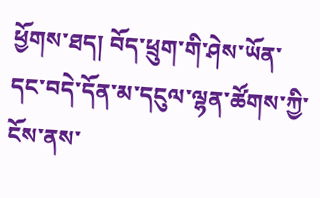ཕྱོགས་ཐད། བོད་ཕྲུག་གི་ཤེས་ཡོན་དང་བདེ་དོན་མ་དངུལ་ལྷན་ཚོགས་ཀྱི་ངོས་ནས་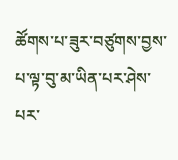ཚོགས་པ་ཟུར་བཙུགས་བྱས་པ་ལྟ་བུ་མ་ཡིན་པར་ཤེས་པར་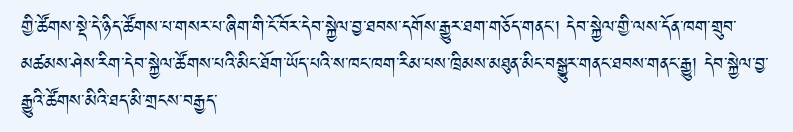གྱི་ཚོགས་སྡེ་དེ་ཉིད་ཚོགས་པ་གསར་པ་ཞིག་གི་ངོ་བོར་དེབ་སྐྱེལ་བྱ་ཐབས་དགོས་རྒྱུར་ཐག་གཅོད་གནང་། དེབ་སྐྱེལ་གྱི་ལས་དོན་ཁག་གྲུབ་མཚམས་ཤེས་རིག་དེབ་སྐྱེལ་ཚོགས་པའི་མིང་ཐོག་ཡོད་པའི་ས་ཁང་ཁག་རིམ་པས་ཁྲིམས་མཐུན་མིང་བསྒྱུར་གནང་ཐབས་གནང་རྒྱུ། དེབ་སྐྱེལ་བྱ་རྒྱུའི་ཚོགས་མིའི་ཐད་མི་གྲངས་བརྒྱད་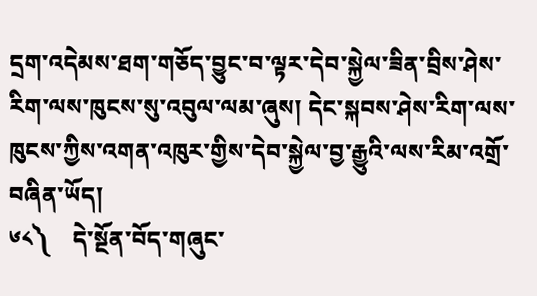དྲག་འདེམས་ཐག་གཅོད་བྱུང་བ་ལྟར་དེབ་སྐྱེལ་ཟིན་བྲིས་ཤེས་རིག་ལས་ཁུངས་སུ་འབུལ་ལམ་ཞུས། དེང་སྐབས་ཤེས་རིག་ལས་ཁུངས་ཀྱིས་འགན་འཁུར་གྱིས་དེབ་སྐྱེལ་བྱ་རྒྱུའི་ལས་རིམ་འགྲོ་བཞིན་ཡོད།
༦༨༽    དེ་སྔོན་བོད་གཞུང་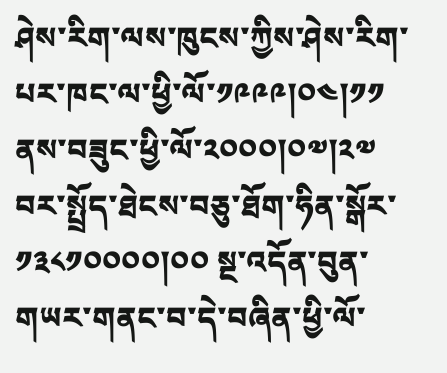ཤེས་རིག་ལས་ཁུངས་ཀྱིས་ཤེས་རིག་པར་ཁང་ལ་ཕྱི་ལོ་༡༩༩༩།༠༤།༡༡ ནས་བཟུང་ཕྱི་ལོ་༢༠༠༠།༠༧།༢༧ བར་སྤྲོད་ཐེངས་བཅུ་ཐོག་ཧིན་སྒོར་༡༣༨༡༠༠༠༠།༠༠ སྔ་འདོན་བུན་གཡར་གནང་བ་དེ་བཞིན་ཕྱི་ལོ་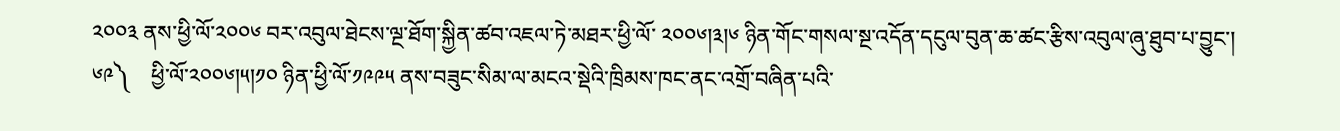༢༠༠༣ ནས་ཕྱི་ལོ་༢༠༠༦ བར་འབུལ་ཐེངས་ལྔ་ཐོག་སྐྱིན་ཚབ་འཇལ་ཏེ་མཐར་ཕྱི་ལོ་ ༢༠༠༦།༣།༦ ཉིན་གོང་གསལ་སྔ་འདོན་དངུལ་བུན་ཆ་ཚང་རྩིས་འབུལ་ཞུ་ཐུབ་པ་བྱུང་།
༦༩༽    ཕྱི་ལོ་༢༠༠༦།༥།༡༠ ཉིན་ཕྱི་ལོ་༡༩༩༥ ནས་བཟུང་སིམ་ལ་མངའ་སྡེའི་ཁྲིམས་ཁང་ནང་འགྲོ་བཞིན་པའི་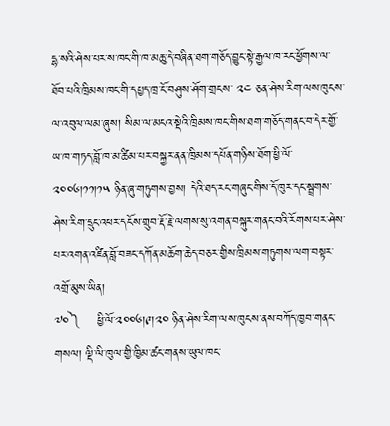དྷ་སའི་ཤེས་པར་ས་ཁང་གི་ཁ་མཆུ་དེ་བཞིན་ཐག་གཅོད་བྱུང་སྟེ་རྒྱལ་ཁ་རང་ཕྱོགས་ལ་ཐོབ་པའི་ཁྲིམས་ཁང་གི་དཔྱད་ཁྲ་ངོ་བཤུས་ཤོག་གྲངས་ ༢༤ ཅན་ཤེས་རིག་ལས་ཁུངས་ལ་འབུལ་ལམ་ཞུས། སིམ་ལ་མངའ་སྡེའི་ཁྲིམས་ཁང་གིས་ཐག་གཅོད་གནང་བ་དེར་གྱོ་ཡ་ཁ་གཏད་བློ་ཁ་མ་ཚིམ་པར་བསྐྱར་ནན་ཁྲིམས་དཔོན་གཉིས་ཐོག་ཕྱི་ལོ་༢༠༠༦།༡༡།༡༥ ཉིན་ཞུ་གཏུགས་བྱས། དེའི་ཐད་རང་གཞུང་གིས་དོ་ཁུར་དང་སྦྲགས་ཤེས་རིག་དྲུང་འཕར་དངོས་གྲུབ་རྡོ་རྗེ་ལགས་སུ་འགན་བསྐུར་གནང་བའི་རོགས་པར་ཤེས་པར་འགན་འཛིན་བློ་བཟང་དཀོན་མཆོག་ཆེད་བཅར་གྱིས་ཁྲིམས་གཏུགས་ལག་བསྟར་འགྲོ་མུས་ཡིན།
༧༠༽    ཕྱི་ལོ་༢༠༠༦།༩།༢༠ ཉིན་ཤེས་རིག་ལས་ཁུངས་ནས་བཀོད་ཁྱབ་གནང་གསལ། ལྡི་ལི་ཁུལ་གྱི་ཁྱིམ་ཚང་གནས་ཡུལ་ཁང་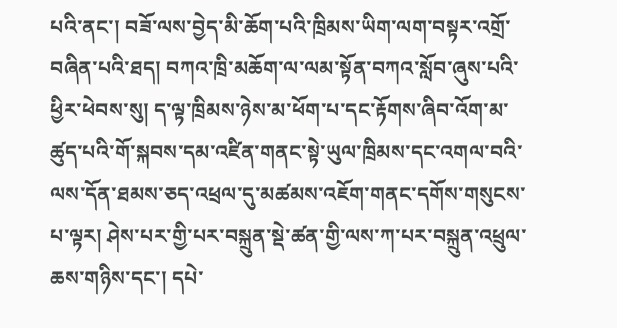པའི་ནང་། བཟོ་ལས་བྱེད་མི་ཆོག་པའི་ཁྲིམས་ཡིག་ལག་བསྟར་འགྲོ་བཞིན་པའི་ཐད། བཀའ་ཁྲི་མཆོག་ལ་ལམ་སྟོན་བཀའ་སློབ་ཞུས་པའི་ཕྱིར་ཕེབས་སུ། ད་ལྟ་ཁྲིམས་ཉེས་མ་ཕོག་པ་དང་རྟོགས་ཞིབ་འོག་མ་ཚུད་པའི་གོ་སྐབས་དམ་འཛིན་གནང་སྟེ་ཡུལ་ཁྲིམས་དང་འགལ་བའི་ལས་དོན་ཐམས་ཅད་འཕྲལ་དུ་མཚམས་འཇོག་གནང་དགོས་གསུངས་པ་ལྟར། ཤེས་པར་གྱི་པར་བསྐྲུན་སྡེ་ཚན་གྱི་ལས་ཀ་པར་བསྐྲུན་འཕྲུལ་ཆས་གཉིས་དང་། དཔེ་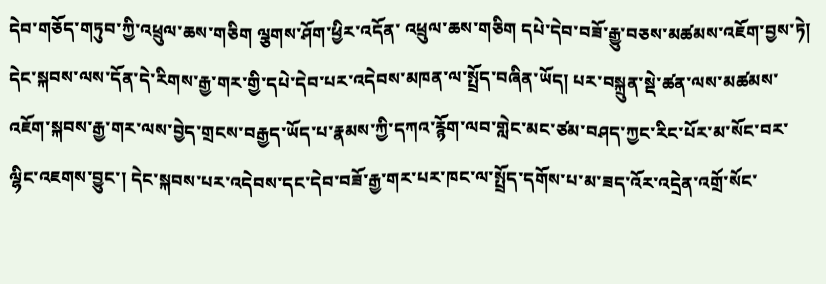དེབ་གཅོད་གཏུབ་ཀྱི་འཕྲུལ་ཆས་གཅིག ལྕགས་ཤོག་ཕྱིར་འདོན་ འཕྲུལ་ཆས་གཅིག དཔེ་དེབ་བཟོ་རྒྱུ་བཅས་མཚམས་འཇོག་བྱས་ཏེ། དེང་སྐབས་ལས་དོན་དེ་རིགས་རྒྱ་གར་གྱི་དཔེ་དེབ་པར་འདེབས་མཁན་ལ་སྤྲོད་བཞིན་ཡོད། པར་བསྐྲུན་སྡེ་ཚན་ལས་མཚམས་འཇོག་སྐབས་རྒྱ་གར་ལས་བྱེད་གྲངས་བརྒྱད་ཡོད་པ་རྣམས་ཀྱི་དཀའ་རྙོག་ལབ་གླེང་མང་ཙམ་བཤད་ཀྱང་རིང་པོར་མ་སོང་བར་ལྷིང་འཇགས་བྱུང་། དེང་སྐབས་པར་འདེབས་དང་དེབ་བཟོ་རྒྱ་གར་པར་ཁང་ལ་སྤྲོད་དགོས་པ་མ་ཟད་འོར་འདྲེན་འགྲོ་སོང་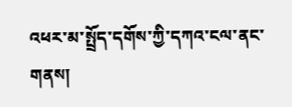འཕར་མ་སྤྲོད་དགོས་ཀྱི་དཀའ་ངལ་ནང་གནས།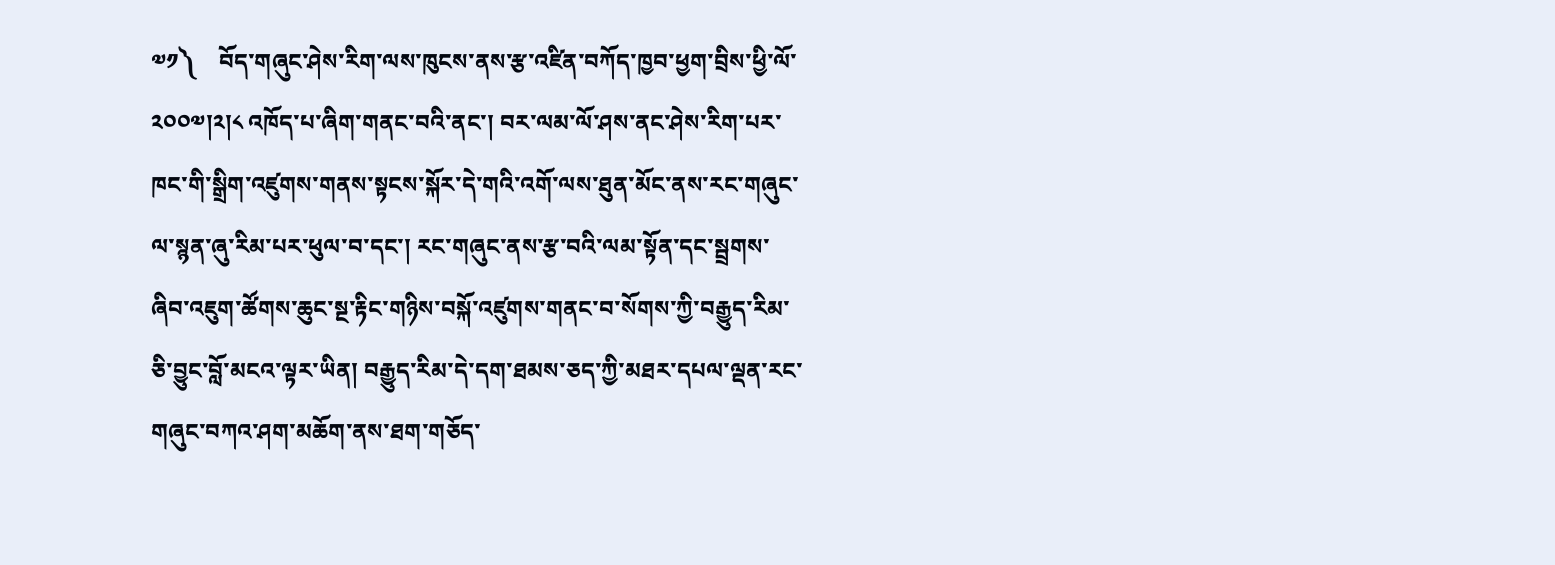༧༡༽    བོད་གཞུང་ཤེས་རིག་ལས་ཁུངས་ནས་རྩ་འཛིན་བཀོད་ཁྱབ་ཕྱག་བྲིས་ཕྱི་ལོ་༢༠༠༧།༢།༨ འཁོད་པ་ཞིག་གནང་བའི་ནང་། བར་ལམ་ལོ་ཤས་ནང་ཤེས་རིག་པར་ཁང་གི་སྒྲིག་འཛུགས་གནས་སྟངས་སྐོར་དེ་གའི་འགོ་ལས་ཐུན་མོང་ནས་རང་གཞུང་ལ་སྙན་ཞུ་རིམ་པར་ཕུལ་བ་དང་། རང་གཞུང་ནས་རྩ་བའི་ལམ་སྟོན་དང་སྦྲགས་ཞིབ་འཇུག་ཚོགས་ཆུང་སྔ་རྟིང་གཉིས་བསྐོ་འཛུགས་གནང་བ་སོགས་ཀྱི་བརྒྱུད་རིམ་ཅི་བྱུང་བློ་མངའ་ལྟར་ཡིན། བརྒྱུད་རིམ་དེ་དག་ཐམས་ཅད་ཀྱི་མཐར་དཔལ་ལྡན་རང་གཞུང་བཀའ་ཤག་མཆོག་ནས་ཐག་གཅོད་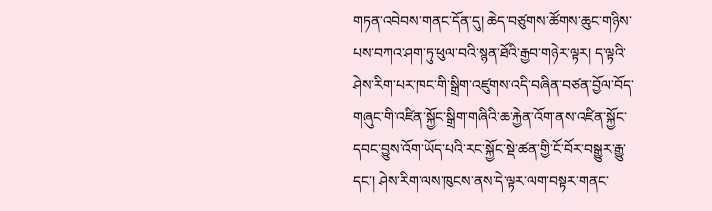གཏན་འབེབས་གནང་དོན་དུ། ཆེད་བཙུགས་ཚོགས་ཆུང་གཉིས་པས་བཀའ་ཤག་ཏུ་ཕུལ་བའི་སྙན་ཐོའི་རྒྱབ་གཉེར་ལྟར། ད་ལྟའི་ཤེས་རིག་པར་ཁང་གི་སྒྲིག་འཛུགས་འདི་བཞིན་བཙན་བྱོལ་བོད་གཞུང་གི་འཛིན་སྐྱོང་སྒྲིག་གཞིའི་ཆ་རྐྱེན་འོག་ནས་འཛིན་སྐྱོང་དབང་བྱུས་འོག་ཡོད་པའི་རང་སྐྱོང་སྡེ་ཚན་གྱི་ངོ་བོར་བསྒྱུར་རྒྱུ་དང་། ཤེས་རིག་ལས་ཁུངས་ནས་དེ་ལྟར་ལག་བསྟར་གནང་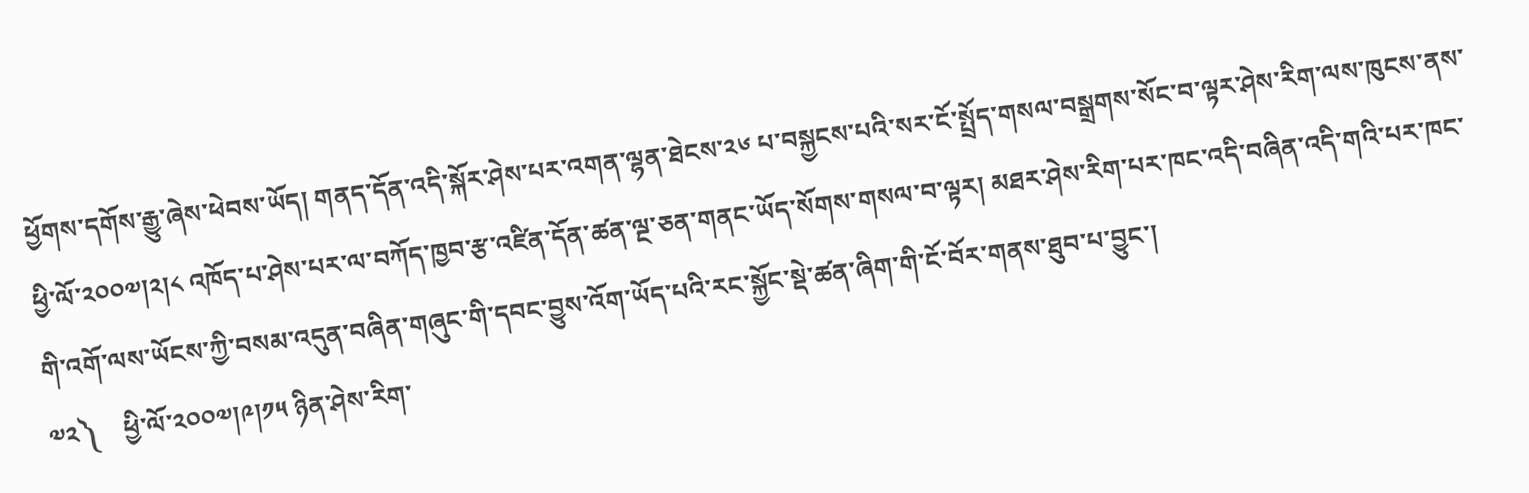ཕྱོགས་དགོས་རྒྱུ་ཞེས་ཕེབས་ཡོད། གནད་དོན་འདི་སྐོར་ཤེས་པར་འགན་ལྷན་ཐེངས་༢༦ པ་བསྐྱངས་པའི་སར་ངོ་སྤྲོད་གསལ་བསྒྲགས་སོང་བ་ལྟར་ཤེས་རིག་ལས་ཁུངས་ནས་ཕྱི་ལོ་༢༠༠༧།༢།༨ འཁོད་པ་ཤེས་པར་ལ་བཀོད་ཁྱབ་རྩ་འཛིན་དོན་ཚན་ལྔ་ཅན་གནང་ཡོད་སོགས་གསལ་བ་ལྟར། མཐར་ཤེས་རིག་པར་ཁང་འདི་བཞིན་འདི་གའི་པར་ཁང་གི་འགོ་ལས་ཡོངས་ཀྱི་བསམ་འདུན་བཞིན་གཞུང་གི་དབང་བྱུས་འོག་ཡོད་པའི་རང་སྐྱོང་སྡེ་ཚན་ཞིག་གི་ངོ་བོར་གནས་ཐུབ་པ་བྱུང་།
༧༢༽    ཕྱི་ལོ་༢༠༠༧།༩།༡༥ ཉིན་ཤེས་རིག་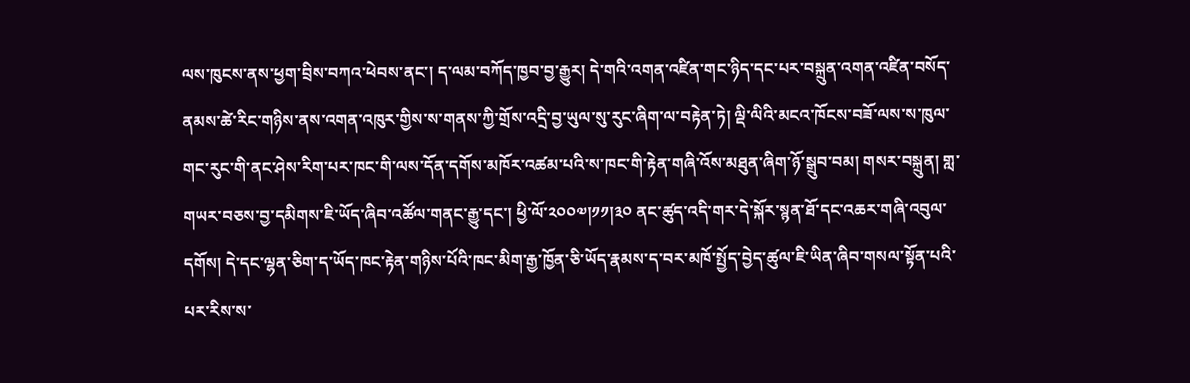ལས་ཁུངས་ནས་ཕྱག་བྲིས་བཀའ་ཕེབས་ནང་། ད་ལམ་བཀོད་ཁྱབ་བྱ་རྒྱུར། དེ་གའི་འགན་འཛིན་གང་ཉིད་དང་པར་བསྐྲུན་འགན་འཛིན་བསོད་ནམས་ཚེ་རིང་གཉིས་ནས་འགན་འཁུར་གྱིས་ས་གནས་ཀྱི་གྲོས་འདྲི་བྱ་ཡུལ་སུ་རུང་ཞིག་ལ་བརྟེན་ཏེ། ལྡི་ལིའི་མངའ་ཁོངས་བཟོ་ལས་ས་ཁུལ་གང་རུང་གི་ནང་ཤེས་རིག་པར་ཁང་གི་ལས་དོན་དགོས་མཁོར་འཚམ་པའི་ས་ཁང་གི་རྟེན་གཞི་འོས་མཐུན་ཞིག་ཉོ་སྒྲུབ་བམ། གསར་བསྐྲུན། གླ་གཡར་བཅས་བྱ་དམིགས་ཇི་ཡོད་ཞིབ་འཚོལ་གནང་རྒྱུ་དང་། ཕྱི་ལོ་༢༠༠༧།༡༡།༣༠ ནང་ཚུད་འདི་གར་དེ་སྐོར་སྙན་ཐོ་དང་འཆར་གཞི་འབུལ་དགོས། དེ་དང་ལྷན་ཅིག་ད་ཡོད་ཁང་རྟེན་གཉིས་པོའི་ཁང་མིག་རྒྱ་ཁྱོན་ཅི་ཡོད་རྣམས་ད་བར་མཁོ་སྤྱོད་བྱེད་ཚུལ་ཇི་ཡིན་ཞིབ་གསལ་སྟོན་པའི་པར་རིས་ས་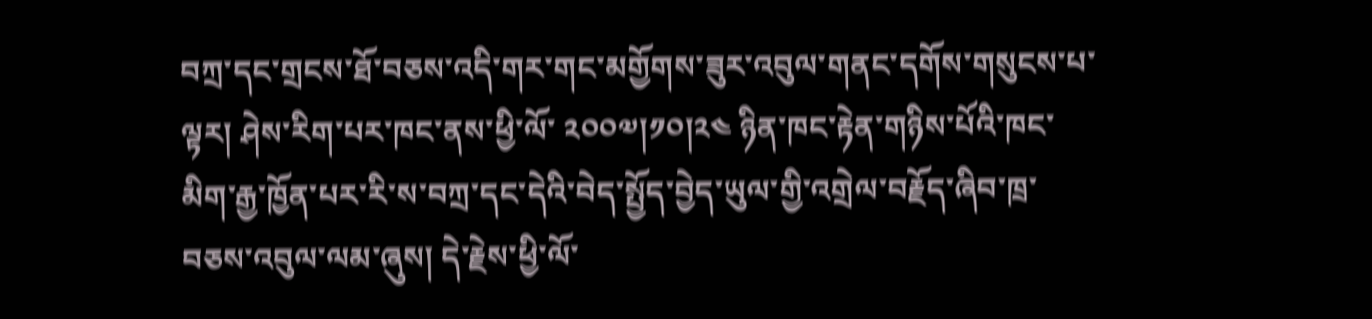བཀྲ་དང་གྲངས་ཐོ་བཅས་འདི་གར་གང་མགྱོགས་ཟུར་འབུལ་གནང་དགོས་གསུངས་པ་ལྟར། ཤེས་རིག་པར་ཁང་ནས་ཕྱི་ལོ་ ༢༠༠༧།༡༠།༢༤ ཉིན་ཁང་རྟེན་གཉིས་པོའི་ཁང་མིག་རྒྱ་ཁྱོན་པར་རི་ས་བཀྲ་དང་དེའི་བེད་སྤྱོད་བྱེད་ཡུལ་གྱི་འགྲེལ་བརྗོད་ཞིབ་ཁྲ་བཅས་འབུལ་ལམ་ཞུས། དེ་རྗེས་ཕྱི་ལོ་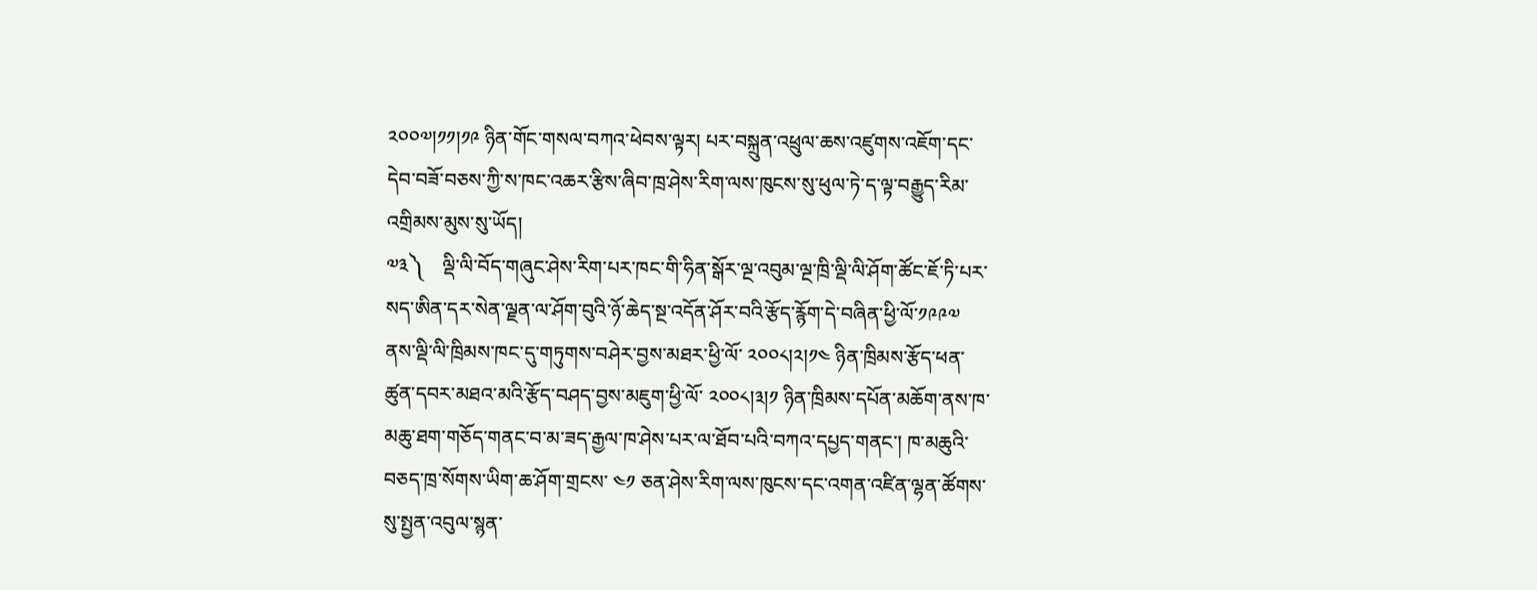༢༠༠༧།༡༡།༡༩ ཉིན་གོང་གསལ་བཀའ་ཕེབས་ལྟར། པར་བསྐྲུན་འཕྲུལ་ཆས་འཛུགས་འཇོག་དང་དེབ་བཟོ་བཅས་ཀྱི་ས་ཁང་འཆར་རྩིས་ཞིབ་ཁྲ་ཤེས་རིག་ལས་ཁུངས་སུ་ཕུལ་ཏེ་ད་ལྟ་བརྒྱུད་རིམ་འགྲིམས་མུས་སུ་ཡོད།
༧༣༽    ལྡི་ལི་བོད་གཞུང་ཤེས་རིག་པར་ཁང་གི་ཧིན་སྒོར་ལྔ་འབུམ་ལྔ་ཁྲི་ལྡི་ལི་ཤོག་ཚོང་ཇོ་ཏི་པར་སད་ཨིན་དར་སེན་ལྗན་ལ་ཤོག་བུའི་ཉོ་ཆེད་སྔ་འདོན་ཤོར་བའི་རྩོད་རྙོག་དེ་བཞིན་ཕྱི་ལོ་༡༩༩༧ ནས་ལྡི་ལི་ཁྲིམས་ཁང་དུ་གཏུགས་བཤེར་བྱས་མཐར་ཕྱི་ལོ་ ༢༠༠༨།༢།༡༤ ཉིན་ཁྲིམས་རྩོད་ཕན་ཚུན་དབར་མཐའ་མའི་རྩོད་བཤད་བྱས་མཇུག་ཕྱི་ལོ་ ༢༠༠༨།༣།༡ ཉིན་ཁྲིམས་དཔོན་མཆོག་ནས་ཁ་མཆུ་ཐག་གཅོད་གནང་བ་མ་ཟད་རྒྱལ་ཁ་ཤེས་པར་ལ་ཐོབ་པའི་བཀའ་དཔྱད་གནང་། ཁ་མཆུའི་བཅད་ཁྲ་སོགས་ཡིག་ཆ་ཤོག་གྲངས་ ༤༡ ཅན་ཤེས་རིག་ལས་ཁུངས་དང་འགན་འཛིན་ལྷན་ཚོགས་སུ་སྤྱན་འབུལ་སྙན་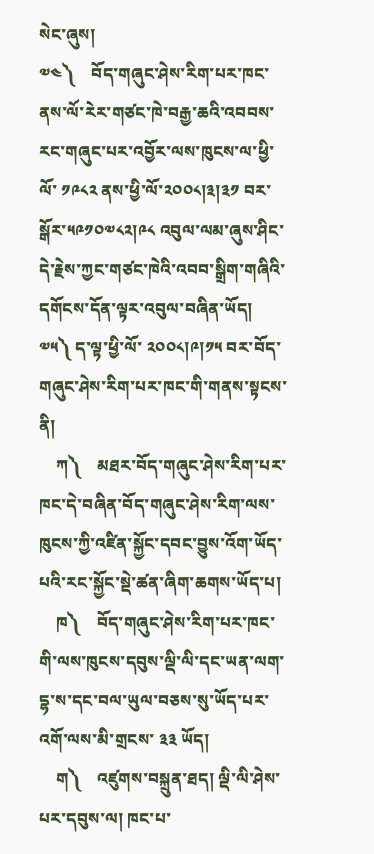སེང་ཞུས།
༧༤༽    བོད་གཞུང་ཤེས་རིག་པར་ཁང་ནས་ལོ་རེར་གཙང་ཁེ་བརྒྱ་ཆའི་འབབས་རང་གཞུང་པར་འབྱོར་ལས་ཁུངས་ལ་ཕྱི་ལོ་ ༡༩༨༢ ནས་ཕྱི་ལོ་༢༠༠༨།༣།༣༡ བར་སྒོར་༥༩༡༠༧༨༢།༩༨ འབུལ་ལམ་ཞུས་ཤིང་དེ་རྗེས་ཀྱང་གཙང་ཁེའི་འབབ་སྒྲིག་གཞིའི་དགོངས་དོན་ལྟར་འབུལ་བཞིན་ཡོད།
༧༥༽ ད་ལྟ་ཕྱི་ལོ་ ༢༠༠༨།༩།༡༥ བར་བོད་གཞུང་ཤེས་རིག་པར་ཁང་གི་གནས་སྟངས་ནི།
    ཀ༽    མཐར་བོད་གཞུང་ཤེས་རིག་པར་ཁང་དེ་བཞིན་བོད་གཞུང་ཤེས་རིག་ལས་ཁུངས་ཀྱི་འཛིན་སྐྱོང་དབང་བྱུས་འོག་ཡོད་པའི་རང་སྐྱོང་སྡེ་ཚན་ཞིག་ཆགས་ཡོད་པ།
    ཁ༽    བོད་གཞུང་ཤེས་རིག་པར་ཁང་གི་ལས་ཁུངས་དབུས་ལྡི་ལི་དང་ཡན་ལག་དྷ་ས་དང་བལ་ཡུལ་བཅས་སུ་ཡོད་པར་འགོ་ལས་མི་གྲངས་ ༣༣ ཡོད།
    ག༽    འཛུགས་བསྐྲུན་ཐད། ལྡི་ལི་ཤེས་པར་དབུས་ལ། ཁང་པ་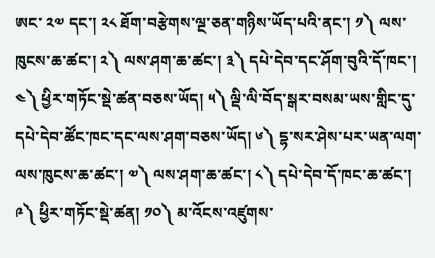ཨང་ ༢༧ དང་། ༢༨ ཐོག་བརྩེགས་ལྔ་ཅན་གཉིས་ཡོད་པའི་ནང་། ༡༽ ལས་ཁུངས་ཆ་ཚང་། ༢༽ ལས་ཤག་ཆ་ཚང་། ༣༽ དཔེ་དེབ་དང་ཤོག་བུའི་དོ་ཁང་། ༤༽ ཕྱིར་གཏོང་སྡེ་ཚན་བཅས་ཡོད། ༥༽ ལྡི་ལི་བོད་སྒར་བསམ་ཡས་གླིང་དུ་དཔེ་དེབ་ཚོང་ཁང་དང་ལས་ཤག་བཅས་ཡོད། ༦༽ དྷ་སར་ཤེས་པར་ཡན་ལག་ལས་ཁུངས་ཆ་ཚང་། ༧༽ ལས་ཤག་ཆ་ཚང་། ༨༽ དཔེ་དེབ་དོ་ཁང་ཆ་ཚང་། ༩༽ ཕྱིར་གཏོང་སྡེ་ཚན། ༡༠༽ མ་འོངས་འཛུགས་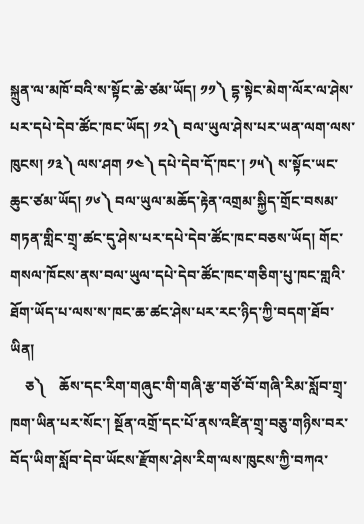སྐྲུན་ལ་མཁོ་བའི་ས་སྟོང་ཆེ་ཙམ་ཡོད། ༡༡༽ དྷ་སྟེང་མེག་ལོར་ལ་ཤེས་པར་དཔེ་དེབ་ཚོང་ཁང་ཡོད། ༡༢༽ བལ་ཡུལ་ཤེས་པར་ཡན་ལག་ལས་ཁུངས། ༡༣༽ ལས་ཤག ༡༤༽ དཔེ་དེབ་དོ་ཁང་། ༡༥༽ ས་སྟོང་ཡང་ཆུང་ཙམ་ཡོད། ༡༦༽ བལ་ཡུལ་མཆོད་རྟེན་འགྲམ་སྐྱིད་གྲོང་བསམ་གཏན་གླིང་གྲྭ་ཚང་དུ་ཤེས་པར་དཔེ་དེབ་ཚོང་ཁང་བཅས་ཡོད། གོང་གསལ་ཁོངས་ནས་བལ་ཡུལ་དཔེ་དེབ་ཚོང་ཁང་གཅིག་པུ་ཁང་གླའི་ཐོག་ཡོད་པ་ལས་ས་ཁང་ཆ་ཚང་ཤེས་པར་རང་ཉིད་ཀྱི་བདག་ཐོབ་ཡིན།
    ཅ༽    ཆོས་དང་རིག་གཞུང་གི་གཞི་རྩ་གཙོ་བོ་གཞི་རིམ་སློབ་གྲྭ་ཁག་ཡིན་པར་སོང་། སྔོན་འགྲོ་དང་པོ་ནས་འཛིན་གྲྭ་བཅུ་གཉིས་བར་བོད་ཡིག་སློབ་དེབ་ཡོངས་རྫོགས་ཤེས་རིག་ལས་ཁུངས་ཀྱི་བཀའ་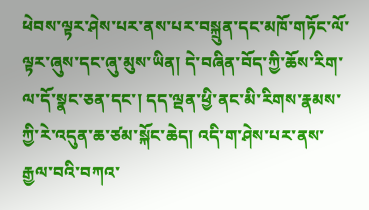ཕེབས་ལྟར་ཤེས་པར་ནས་པར་བསྐྲུན་དང་མཁོ་གཏོང་ལོ་ལྟར་ཞུས་དང་ཞུ་མུས་ཡིན། དེ་བཞིན་བོད་ཀྱི་ཆོས་རིག་ལ་དོ་སྣང་ཅན་དང་། དད་ལྡན་ཕྱི་ནང་མི་རིགས་རྣམས་ཀྱི་རེ་འདུན་ཆ་ཙམ་སྐོང་ཆེད། འདི་ག་ཤེས་པར་ནས་རྒྱལ་བའི་བཀའ་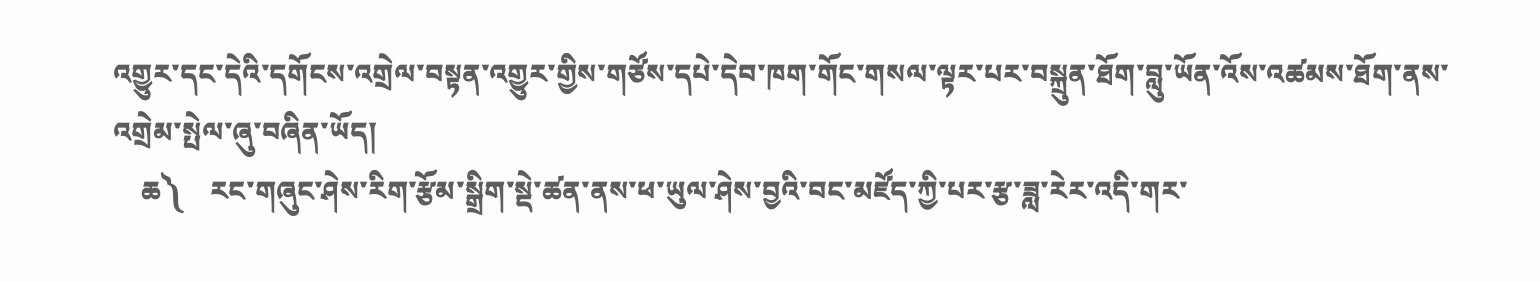འགྱུར་དང་དེའི་དགོངས་འགྲེལ་བསྟན་འགྱུར་གྱིས་གཙོས་དཔེ་དེབ་ཁག་གོང་གསལ་ལྟར་པར་བསྐྲུན་ཐོག་བླུ་ཡོན་འོས་འཚམས་ཐོག་ནས་འགྲེམ་སྤེལ་ཞུ་བཞིན་ཡོད།
    ཆ༽    རང་གཞུང་ཤེས་རིག་རྩོམ་སྒྲིག་སྡེ་ཚན་ནས་ཕ་ཡུལ་ཤེས་བྱའི་བང་མཛོད་ཀྱི་པར་རྩ་ཟླ་རེར་འདི་གར་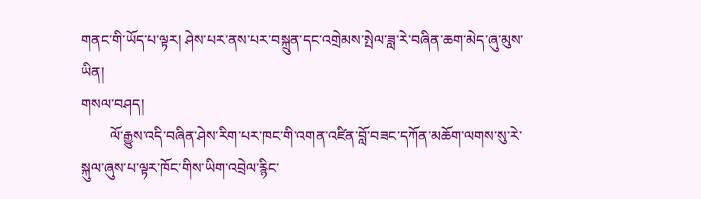གནང་གི་ཡོད་པ་ལྟར། ཤེས་པར་ནས་པར་བསྐྲུན་དང་འགྲེམས་སྤེལ་ཟླ་རེ་བཞིན་ཆག་མེད་ཞུ་མུས་ཡིན།
གསལ་བཤད།
        ལོ་རྒྱུས་འདི་བཞིན་ཤེས་རིག་པར་ཁང་གི་འགན་འཛིན་བློ་བཟང་དཀོན་མཆོག་ལགས་སུ་རེ་སྐུལ་ཞུས་པ་ལྟར་ཁོང་གིས་ཡིག་འབྲེལ་རྙིང་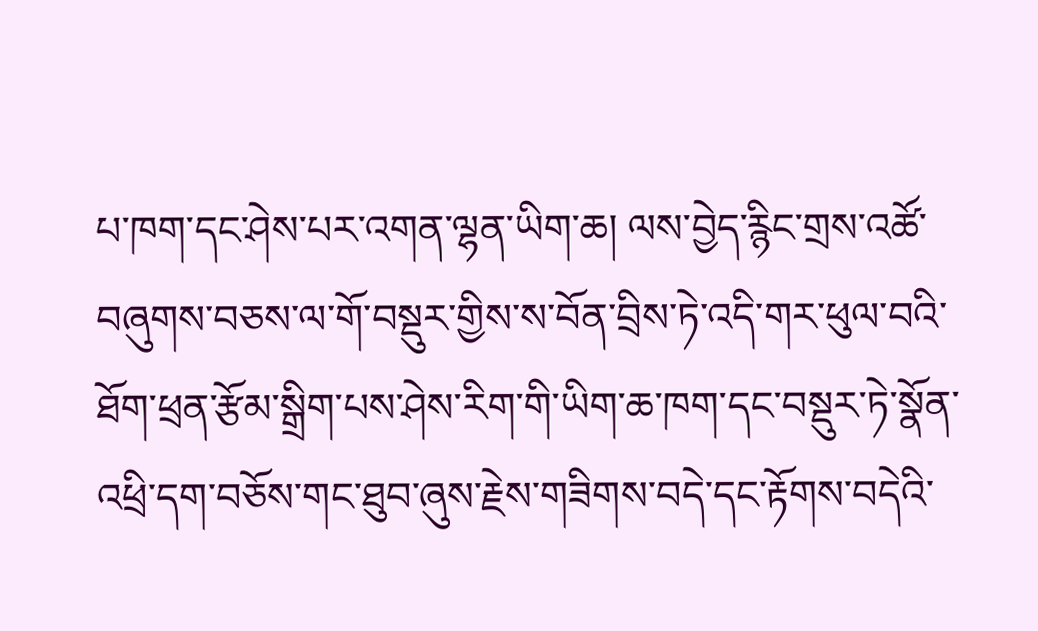པ་ཁག་དང་ཤེས་པར་འགན་ལྷན་ཡིག་ཆ། ལས་བྱེད་རྙིང་གྲས་འཚོ་བཞུགས་བཅས་ལ་གོ་བསྡུར་གྱིས་ས་བོན་བྲིས་ཏེ་འདི་གར་ཕུལ་བའི་ཐོག་ཕྲན་རྩོམ་སྒྲིག་པས་ཤེས་རིག་གི་ཡིག་ཆ་ཁག་དང་བསྡུར་ཏེ་སྣོན་འཕྲི་དག་བཅོས་གང་ཐུབ་ཞུས་རྗེས་གཟིགས་བདེ་དང་རྟོགས་བདེའི་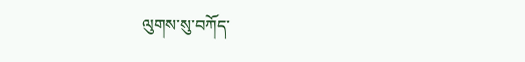ལུགས་སུ་བཀོད་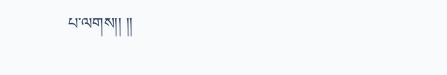པ་ལགས།། །།